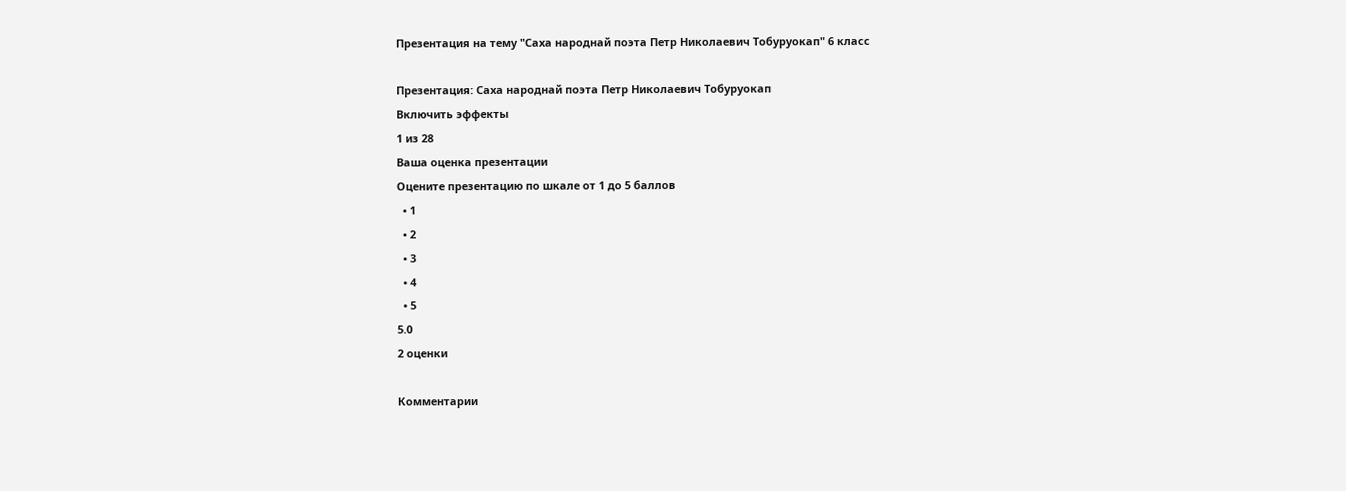Презентация на тему "Саха народнай поэта Петр Николаевич Тобуруокап" 6 класс

Презентация: Саха народнай поэта Петр Николаевич Тобуруокап
Включить эффекты
1 из 28
Ваша оценка презентации
Оцените презентацию по шкале от 1 до 5 баллов
  • 1
  • 2
  • 3
  • 4
  • 5
5.0
2 оценки

Комментарии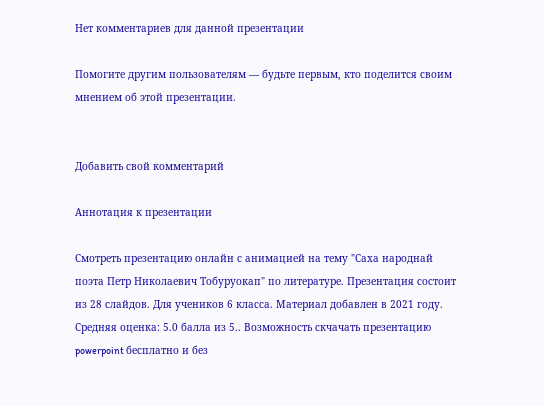Нет комментариев для данной презентации

Помогите другим пользователям — будьте первым, кто поделится своим мнением об этой презентации.


Добавить свой комментарий

Аннотация к презентации

Смотреть презентацию онлайн с анимацией на тему "Саха народнай поэта Петр Николаевич Тобуруокап" по литературе. Презентация состоит из 28 слайдов. Для учеников 6 класса. Материал добавлен в 2021 году. Средняя оценка: 5.0 балла из 5.. Возможность скчачать презентацию powerpoint бесплатно и без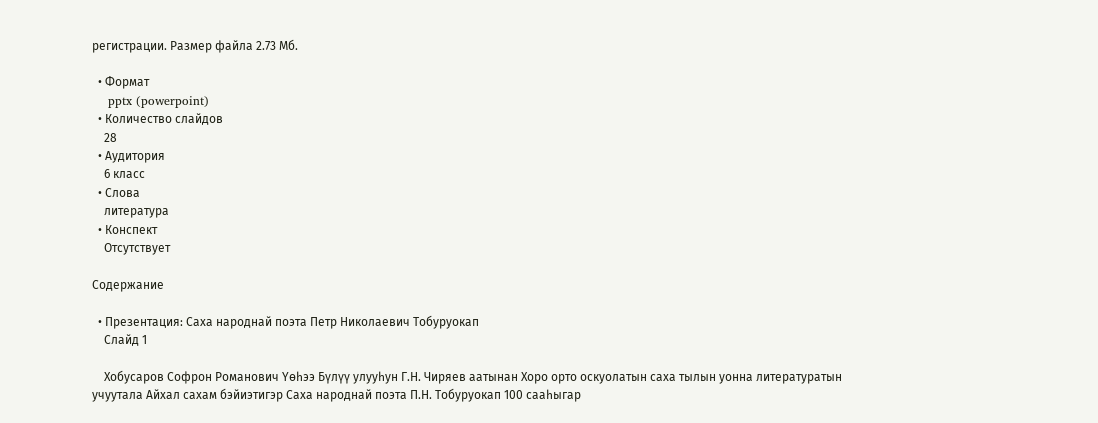регистрации. Размер файла 2.73 Мб.

  • Формат
    pptx (powerpoint)
  • Количество слайдов
    28
  • Аудитория
    6 класс
  • Слова
    литература
  • Конспект
    Отсутствует

Содержание

  • Презентация: Саха народнай поэта Петр Николаевич Тобуруокап
    Слайд 1

    Хобусаров Софрон Романович Үөһээ Бүлүү улууһун Г.Н. Чиряев аатынан Хоро орто оскуолатын саха тылын уонна литературатын учуутала Айхал сахам бэйиэтигэр Саха народнай поэта П.Н. Тобуруокап 100 сааһыгар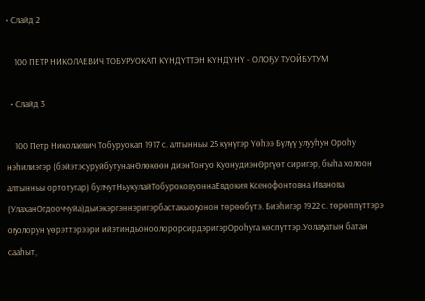• Слайд 2

    100 ПЕТР НИКОЛАЕВИЧ ТОБУРУОКАП КҮНДҮТТЭН КҮНДҮНҮ - ОЛОҔУ ТУОЙБУТУМ

  • Слайд 3

    100 Петр Николаевич Тобуруокап 1917 с. алтынньы 25 күнүгэр Үөһээ Бүлүү улууһун Ороһу нэһилиэгэр (бэйэтэсуруйбутунанӨлөкөөн диэнТоҥуо КуонудиэнӨргүөт сиригэр, быһа холоон алтынньы ортотугар) булчутНьукулайТобуроковуоннаЕвдокия Ксенофонтовна Иванова (УлаханОгдооччуйа)дьиэкэргэннэригэрбастакыоҕонон төрөөбүтэ. Биэһигэр 1922 с. төрөппүттэрэ оҕолорун үөрэттэрээри ийэтиндьоноолорорсирдэригэрОроһуга көспүттэр.Уолаҕатын батан сааһыт,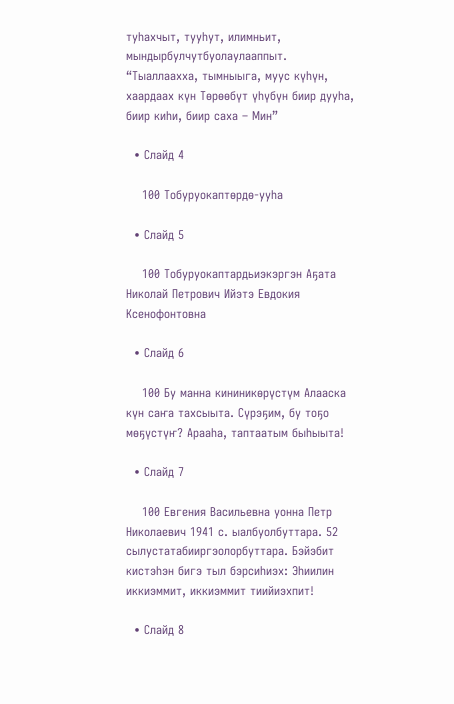туһахчыт, тууһут, илимньит, мындырбулчутбуолаулааппыт. “Тыаллаахха, тымныыга, муус күһүн, хаардаах күн Төрөөбүт үһүбүн биир дууһа, биир киһи, биир саха – Мин”

  • Слайд 4

    100 Тобуруокаптөрдө-ууһа

  • Слайд 5

    100 Тобуруокаптардьиэкэргэн Аҕата Николай Петрович Ийэтэ Евдокия Ксенофонтовна

  • Слайд 6

    100 Бу манна кининикөрүстүм Алааска күн саҥа тахсыыта. Сүрэҕим, бу тоҕо мөҕүстүҥ? Арааһа, таптаатым быһыыта!

  • Слайд 7

    100 Евгения Васильевна уонна Петр Николаевич 1941 с. ыалбуолбуттара. 52 сылустатабииргэолорбуттара. Бэйэбит кистэһэн бигэ тыл бэрсиһиэх: Эһиилин иккиэммит, иккиэммит тиийиэхпит!

  • Слайд 8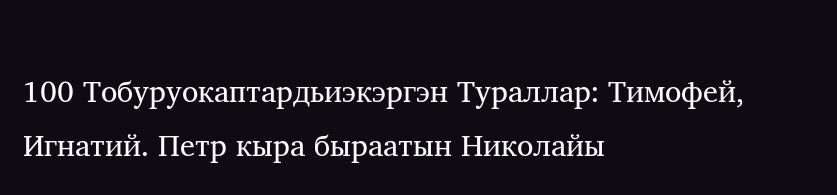100 Тобуруокаптардьиэкэргэн Тураллар: Тимофей, Игнатий. Петр кыра быраатын Николайы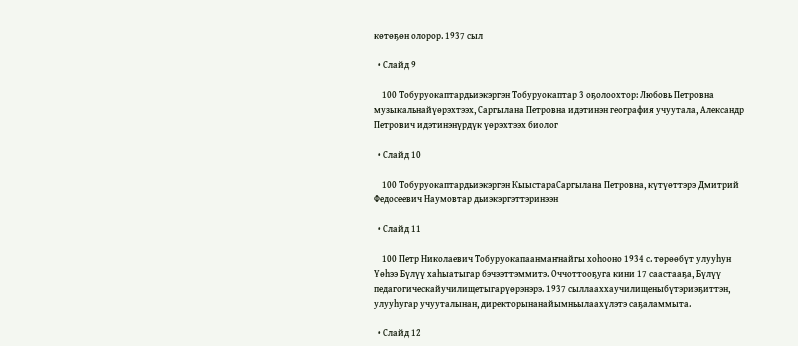көтөҕөн олорор. 1937 сыл

  • Слайд 9

    100 Тобуруокаптардьиэкэргэн Тобуруокаптар 3 оҕолоохтор: Любовь Петровна музыкальнайүөрэхтээх, Саргылана Петровна идэтинэн география учуутала, Александр Петрович идэтинэнүрдүк үөрэхтээх биолог

  • Слайд 10

    100 Тобуруокаптардьиэкэргэн КыыстараСаргылана Петровна, күтүөттэрэ Дмитрий Федосеевич Наумовтар дьиэкэргэттэринээн

  • Слайд 11

    100 Петр Николаевич Тобуруокапаанмаҥнайгы хоһооно 1934 с. төрөөбүт улууһун Үөһээ Бүлүү хаһыатыгар бэчээттэммитэ. Оччоттооҕуга кини 17 саастааҕа, Бүлүү педагогическайучилищетыгарүөрэнэрэ. 1937 сыллааххаучилищеныбүтэриэҕиттэн, улууһугар учууталынан, директорынанайымньылаахүлэтэ саҕаламмыта.

  • Слайд 12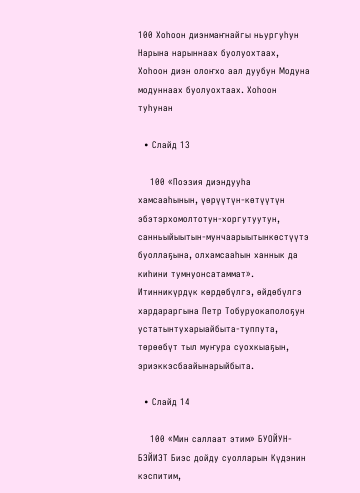100 Хоһоон диэнмаҥнайгы ньургуһун Нарына нарыннаах буолуохтаах, Хоһоон диэн олоҥхо аал дуубун Модуна модуннаах буолуохтаах. Хоһоон туһунан

  • Слайд 13

    100 «Поэзия диэндууһа хамсааһынын, үөрүүтүн-көтүүтүн эбэтэрхомолтотун-хоргутуутун, санньыйыытын-мунчаарыытынкөстүүтэ буоллаҕына, олхамсааһын ханнык да киһини тумнуонсатаммат». Итинникүрдүк көрдөбүлгэ, өйдөбүлгэ хардараргына Петр Тобуруокаполоҕун устатынтухарыайбыта-туппута, төрөөбүт тыл муҥура суохкыаҕын, эриэккэсбаайынарыйбыта.

  • Слайд 14

    100 «Мин саллаат этим» БУОЙУН- БЭЙИЭТ Биэс дойду суолларын Күдэнин кэспитим,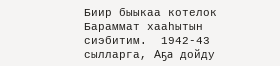Биир быыкаа котелок Бараммат хааһытын сиэбитим.  1942-43 сылларга, Аҕа дойду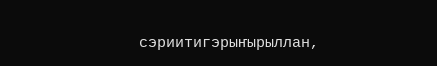сэриитигэрыҥырыллан,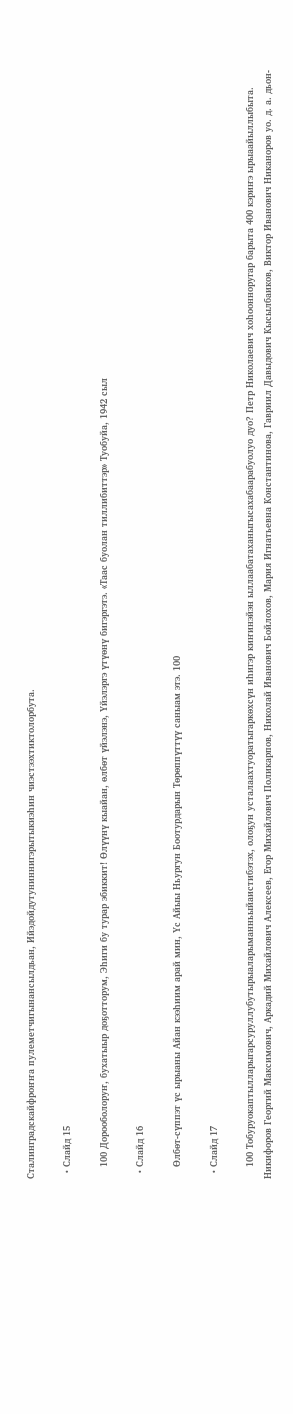Сталинградскайфроҥҥа пулеметчигынансылдьан, Ийэдойдутуниннигэрытыкиэһин чиэстээхтиктолорбута.

  • Слайд 15

    100 Дорооболоруҥ, бухатыыр доҕотторум, Эһиги бу турар эбиккит! Өлүүнү кыайан, өлбөт үйэлэнэ, Үйэлэргэ үтүөнү бигэргэтэ. «Таас буолан тиллибиттэр» Туобуйа, 1942 сыл

  • Слайд 16

    Өлбөт-сүппэт үс ырыаны Айан кээһиим арай мин, Үс Айыы Ньургун Боотурдарын Төрөппүттүү саныам этэ. 100

  • Слайд 17

    100 Тобуруокаптылларыгарсуруллубутырыаларыманньыйаистибэтэх, олоҕун усталаахтуоратыгаркөхсүн иһигэр киҥинэйэн ыллаабатаханыгысахабаарабуолуо дуо? Петр Николаевич хоһоонноругар барыта 400 кэриҥэ ырыаайыллыбыта. Никифоров Георгий Максимович, Аркадий Михайлович Алексеев, Егор Михайлович Поликарпов, Николай Иванович Бойлохов, Мария Игнатьевна Константинова, Гавриил Давыдович Кысылбаиков, Виктор Иванович Никаноров уо. д. а. дьон-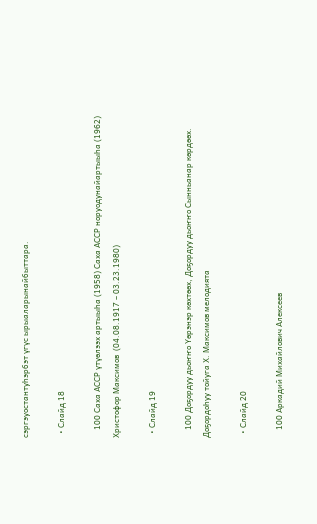сэргэуостантуһэрбэт үгүс ырыаларынайбыттара.

  • Слайд 18

    100 Саха АССР үтүөлээх артыыһа (1958) Саха АССР норуодунайартыыһа (1962) Христофор Максимов  (04.08.1917 – 03.23.1980)

  • Слайд 19

    100 Доҕордуу дьоҥҥо Үөрэнэр көхтөөх, Доҕордуу дьоҥҥо Сынньанар көрдөөх. Доҕордоһуу тойуга Х. Максимов мелодията

  • Слайд 20

    100 Аркадий Михайлович Алексеев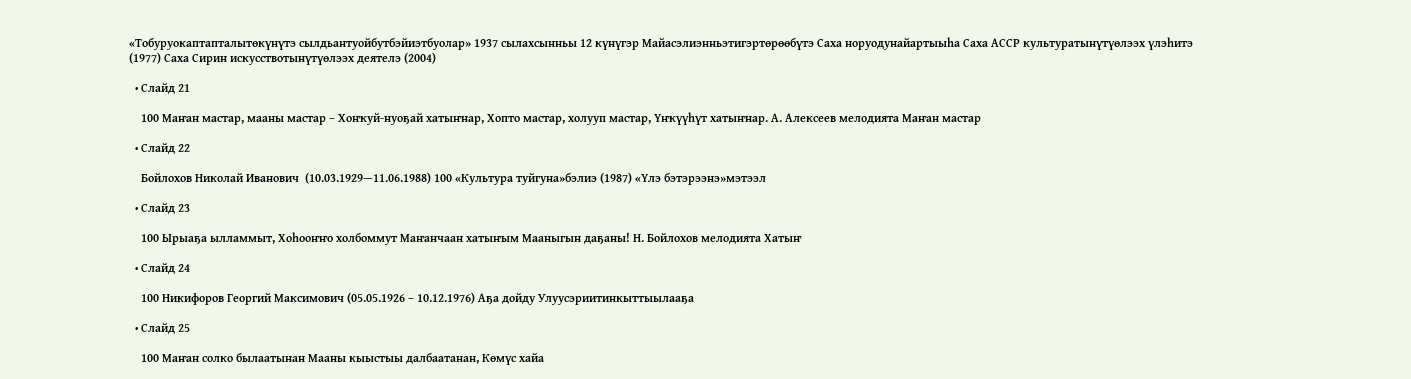«Тобуруокаптапталытөкүнүтэ сылдьантуойбутбэйиэтбуолар» 1937 сылахсынньы 12 күнүгэр Майасэлиэнньэтигэртөрөөбүтэ Саха норуодунайартыыһа Саха АССР культуратынүтүөлээх үлэһитэ (1977) Саха Сирин искусствотынүтүөлээх деятелэ (2004)

  • Слайд 21

    100 Маҥан мастар, мааны мастар – Хоҥкуй-нуоҕай хатыҥнар, Хопто мастар, холууп мастар, Үҥкүүһүт хатыҥнар. А. Алексеев мелодията Маҥан мастар

  • Слайд 22

    Бойлохов Николай Иванович  (10.03.1929—11.06.1988) 100 «Культура туйгуна»бэлиэ (1987) «Үлэ бэтэрээнэ»мэтээл

  • Слайд 23

    100 Ырыаҕа ылламмыт, Хоһооҥҥо холбоммут Маҥанчаан хатыҥым Мааныгын даҕаны! Н. Бойлохов мелодията Хатыҥ

  • Слайд 24

    100 Никифоров Георгий Максимович (05.05.1926 – 10.12.1976) Аҕа дойду Улуусэриитинкыттыылааҕа

  • Слайд 25

    100 Маҥан солко былаатынан Мааны кыыстыы далбаатанан, Көмүс хайа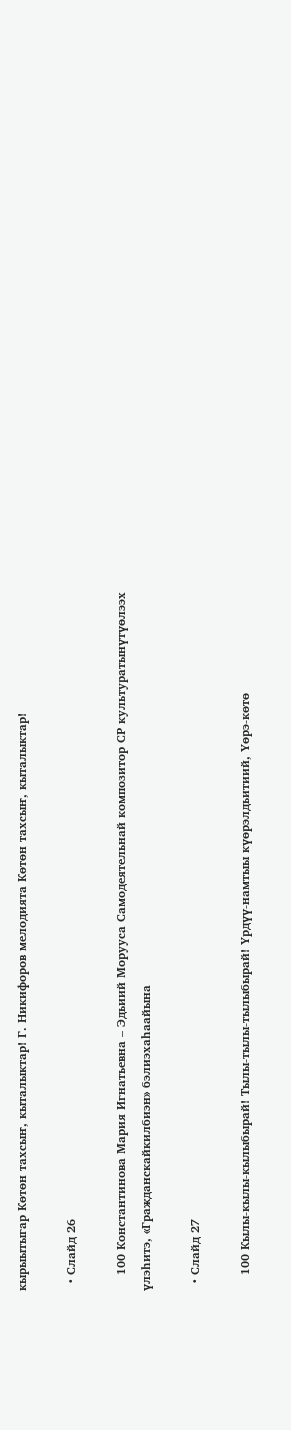кырыытыгар Көтөн тахсыҥ, кыталыктар! Г. Никифоров мелодията Көтөн тахсыҥ, кыталыктар!

  • Слайд 26

    100 Константинова Мария Игнатьевна – Эдьиий Морууса Самодеятельнай композитор СР культуратынүтүөлээх үлэһитэ, «Гражданскайкилбиэн» бэлиэхаһаайына

  • Слайд 27

    100 Кылы-кылы-кылыбырай! Тылы-тылы-тылыбырай! Үрдүү-намтыы күөрэлдьитиий, Үөрэ-көтө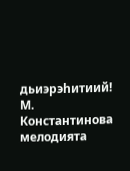дьиэрэһитиий! М. Константинова мелодията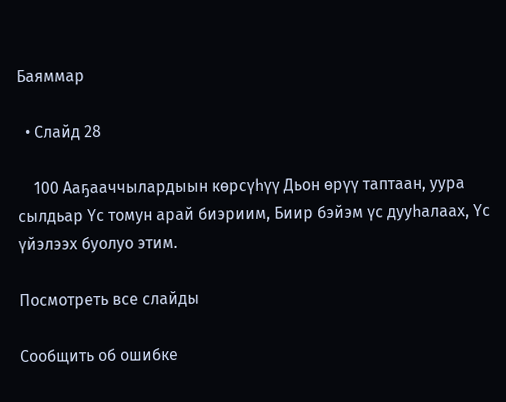Баяммар

  • Слайд 28

    100 Ааҕааччылардыын көрсүһүү Дьон өрүү таптаан, уура сылдьар Үс томун арай биэриим, Биир бэйэм үс дууһалаах, Үс үйэлээх буолуо этим.

Посмотреть все слайды

Сообщить об ошибке